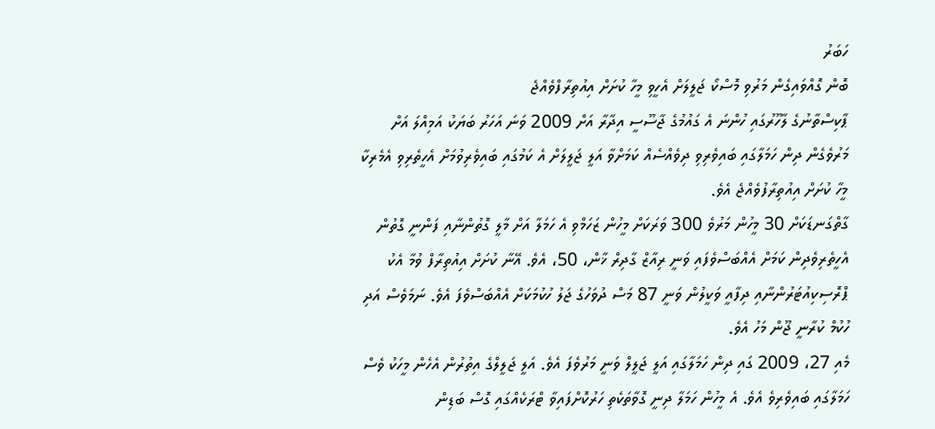ހަބަރު
ބޮން ގޮއްވައިގެން މަރުވި މޮސްކޯ ޖަލީލަށް އެހީވި މީހާ ކުށަށް އިއުތިރާފްވެއްޖެ
ޕާކިސްތާނުގެ ލާހޫރުގައި ހުންނަ އެ ގައުމުގެ ޖާސޫސީ އިދާރާ އަށް 2009 ވަނަ އަހަރު ބަޔަކު އަމިއްލަ އަށް މަރުވެގެން ދިން ހަމަލާގައި ބައިވެރިވި ދިވެއްސެއް ކަމަށްވާ އަލީ ޖަލީލަށް އެ ކަމުގައި ބައިވެރިވުމަށް އެހީތެރިވި އެމެރިކާ މީހާ ކުށަށް އިއުތިރާފުވެއްޖެ އެވެ.
ގާތްގަނޑަކަށް 30 މީހުން މަރުވެ 300 ވަރަކަށް މީހުން ޒަހަމްވި އެ ހަމަލާ އަށް މާލީ ގޮތުންނާއި ފަންނީ ގޮތުން އެހީތެރިވެދިން ކަމަށް އެއްބަސްވެފައި ވަނީ ރިއާޒް ގާދިރް ޚާން، 50، އެވެ. އޭނާ ކުށަށް އިއުތިރާފް ވުމާ އެކު ޕްރޮސިކިއުޓަރުންނާއި ދިފާއީ ވަކީލުން ވަނީ 87 މަސް ދުވަހުގެ ޖަލު ހުކުމަކަށް އެއްބަސްވެފަ އެވެ. ނަމަވެސް އަދި ހުކުމް ކުރާނީ ޖޫން މަހު އެވެ.
މެއި 27، 2009 ގައި ދިން ހަމަލާގައި އަލީ ޖަލީލް ވަނީ މަރުވެފަ އެވެ. އަލީ ޖަލީލްގެ އިތުރުން އެހެން މީހަކު ވެސް ހަމަލާގައި ބައިވެރިވެ އެވެ. އެ މީހުން ހަމަލާ ދިނީ ގޮވާތަކެތި ހަރުކޮށްފައިވާ ޓްރަކެއްގައި ގޮސް ބަޑިން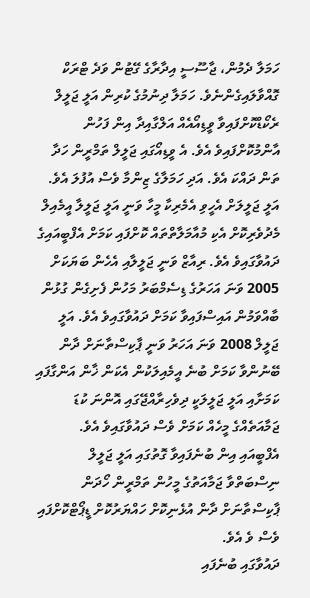ހަމަލާ ދެމުން، ޖާސޫސީ އިދާރާގެ ގޭޓުން ވަދެ ޓްރަކް ގޮއްވާލައިގެންނެވެ. ހަމަލާ ދިނުމުގެ ކުރިން އަލީ ޖަލީލް ރެކޯޑްކޮށްފައިވާ ވީޑިއޯއެއް އަލްގާއިދާ އިން ފަހުން އާންމުކޮށްފައިވެ އެވެ. އެ ވީޑިއޯގައި ޖަލީލް ތަމްރީން ހަދާ ތަން ދައްކަ އެވެ. އަދި ހަމަލާގެ ޒިންމާ ވެސް އުފުލަ އެވެ.
އަލީ ޖަލީލަށް އެހީވި އެމެރިކާ މީހާ ވަނީ އަލީ ޖަލީލާ އީމެއިލް މެދުވެރިކޮށް އެކި މުއާމަލާތްތައް ކޮށްފައި ކަމަށް އެފްބީއައިގެ ދައުވާގައިވެ އެވެ. ރިއާޒް ވަނީ ޖަލީލާއި އެހެން ބަޔަކަށް 2005 ވަނަ އަހަރުގެ ޑިސެމްބަރު މަހުން ފެށިގެން ގުޅުން ބާއްވަމުން އައިސްފައިވާ ކަމަށް ދައުވާގައިވެ އެވެ. އަލީ ޖަލީލް 2008 ވަނަ އަހަރު ވަނީ ޕާކިސްތާނަށް ދާން ބޭނުންވާ ކަމަށް ބުނެ އީމެއިލަކުން އެކަން ޚާން އަންގާފައި ކަމަށާއި އަލީ ޖަލީލަކީ ދިވެހިރާއްޖޭގައި އޮންނަ ކުޑަ ޖަމާއަތެއްގެ މީހެއް ކަމަށް ވެސް ދައުވާގައިވެ އެވެ.
އެފްބީއައި އިން ބުނެފައިވާ ގޮތުގައި އަލީ ޖަލީލް ނިސްބަތްވާ ޖަމާއަތުގެ މީހުން ތަމްރީން ހޯދަން ޕާކިސްތާނަށް ދާން އުޅެނިކޮށް ހައްޔަރުކޮށް ޑީޕޯޓްކޮށްފައި ވެސް ވެ އެވެ.
ދައުވާގައި ބުނެފައި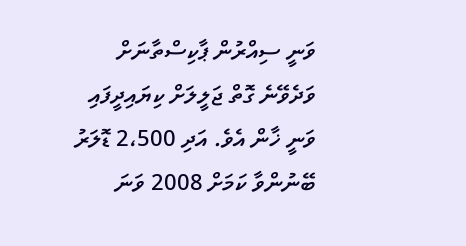ވަނީ ސިއްރުން ޕާކިސްތާނަށް ވަދެވޭނެ ގޮތް ޖަލީލަށް ކިޔައިދީފައި ވަނީ ޚާން އެވެ. އަދި 2،500 ޑޮލަރު ބޭނުންވާ ކަމަށް 2008 ވަނަ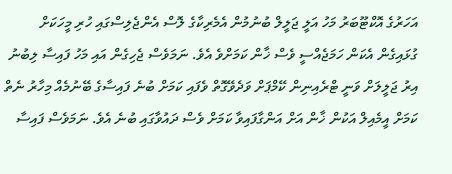އަހަރުގެ އޮކްޓޫބަރު މަހު އަލީ ޖަލީލް ބުނުމުން އެމެރިކާގެ ލޮސް އެންޖެލިސްގައި ހުރި މީހަކަށް ގުޅައިގެން އެކަން ހަމަޖެއްސީ ވެސް ޚާން ކަމަށްވެ އެވެ. ނަމަވެސް ޖެހިގެން އައި މަހު ފައިސާ ލިބުނު އިރު ޖަލީލަށް ވަނީ ޓްރެއިނިން ކޭމްޕަށް ވަދެވޭގޮތް ވެފައި ކަމަށް ބުނެ ފައިސާގެ ބޭނުމެއް މިހާރު ނެތް ކަމަށް އީމެއިލް އަކުން ޚާން އަށް އަންގާފައިވާ ކަމަށް ވެސް ދައުވާގައި ބުނެ އެވެ. ނަމަވެސް ފައިސާ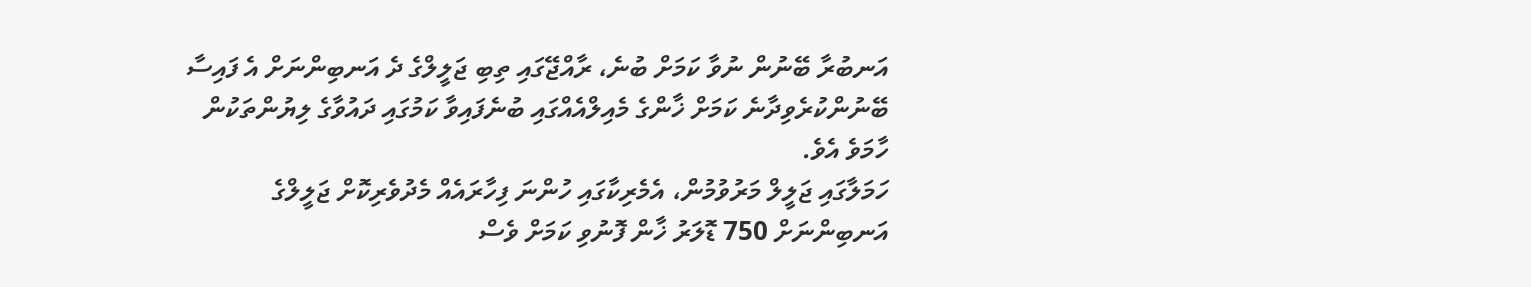އަނބުރާ ބޭނުން ނުވާ ކަމަށް ބުނެ، ރާއްޖޭގައި ތިބި ޖަލީލްގެ ދެ އަނބިންނަށް އެ ފައިސާ ބޭނުންކުރެވިދާނެ ކަމަށް ޚާންގެ މެއިލްއެއްގައި ބުނެފައިވާ ކަމުގައި ދައުވާގެ ލިޔުންތަކުން ހާމަވެ އެވެ.
ހަމަލާގައި ޖަލީލް މަރުވުމުން، އެމެރިކާގައި ހުންނަ ފިހާރައެއް މެދުވެރިކޮށް ޖަލީލްގެ އަނބިންނަށް 750 ޑޮލަރު ޚާން ފޮނުވި ކަމަށް ވެސް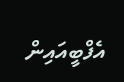އެފްބީއައިން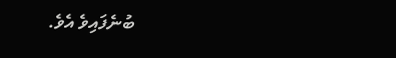ބުނެފައިވެ އެވެ.